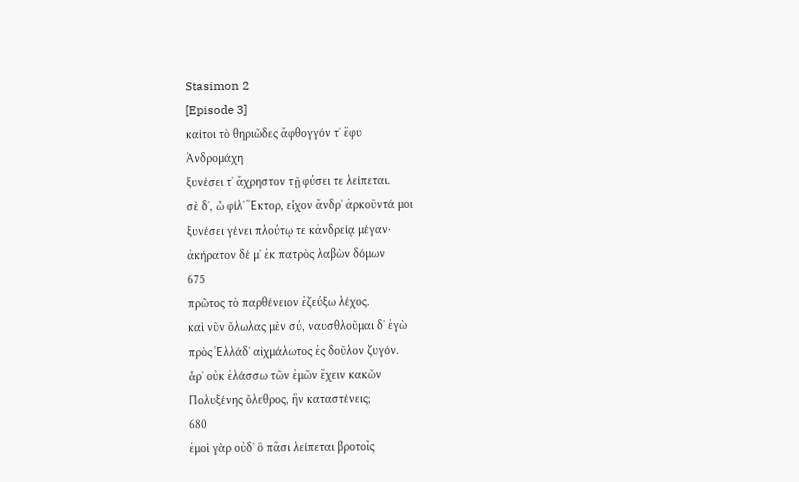Stasimon 2
[Episode 3]
καίτοι τὸ θηριῶδες ἄφθογγόν τʼ ἔφυ
Ἀνδρομάχη
ξυνέσει τʼ ἄχρηστον τῇ φύσει τε λείπεται.
σὲ δʼ, ὦ φίλʼ Ἕκτορ, εἶχον ἄνδρʼ ἀρκοῦντά μοι
ξυνέσει γένει πλούτῳ τε κἀνδρείᾳ μέγαν·
ἀκήρατον δέ μʼ ἐκ πατρὸς λαβὼν δόμων
675
πρῶτος τὸ παρθένειον ἐζεύξω λέχος.
καὶ νῦν ὄλωλας μὲν σύ, ναυσθλοῦμαι δʼ ἐγὼ
πρὸς Ἑλλάδʼ αἰχμάλωτος ἐς δοῦλον ζυγόν.
ἆρʼ οὐκ ἐλάσσω τῶν ἐμῶν ἔχειν κακῶν
Πολυξένης ὄλεθρος, ἣν καταστένεις;
680
ἐμοὶ γὰρ οὐδʼ ὃ πᾶσι λείπεται βροτοῖς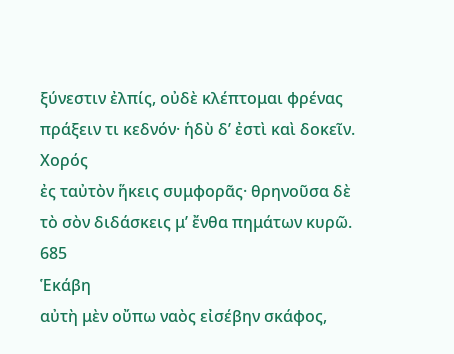ξύνεστιν ἐλπίς, οὐδὲ κλέπτομαι φρένας
πράξειν τι κεδνόν· ἡδὺ δʼ ἐστὶ καὶ δοκεῖν.
Χορός
ἐς ταὐτὸν ἥκεις συμφορᾶς· θρηνοῦσα δὲ
τὸ σὸν διδάσκεις μʼ ἔνθα πημάτων κυρῶ.
685
Ἑκάβη
αὐτὴ μὲν οὔπω ναὸς εἰσέβην σκάφος,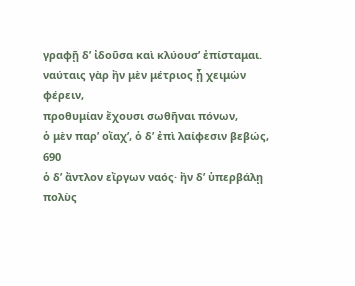γραφῇ δʼ ἰδοῦσα καὶ κλύουσʼ ἐπίσταμαι.
ναύταις γὰρ ἢν μὲν μέτριος ᾖ χειμὼν φέρειν,
προθυμίαν ἔχουσι σωθῆναι πόνων,
ὁ μὲν παρʼ οἴαχʼ, ὁ δʼ ἐπὶ λαίφεσιν βεβώς,
690
ὁ δʼ ἄντλον εἴργων ναός· ἢν δʼ ὑπερβάλῃ
πολὺς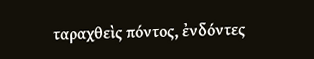ταραχθεὶς πόντος, ἐνδόντες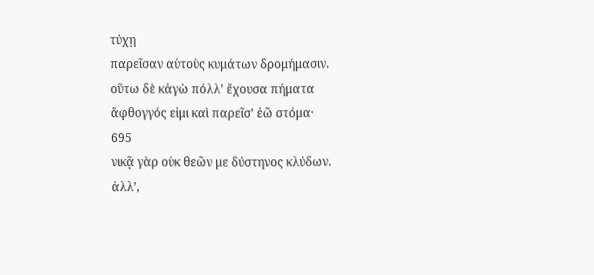τύχῃ
παρεῖσαν αὑτοὺς κυμάτων δρομήμασιν.
οὕτω δὲ κἀγὼ πόλλʼ ἔχουσα πήματα
ἄφθογγός εἰμι καὶ παρεῖσʼ ἐῶ στόμα·
695
νικᾷ γὰρ οὑκ θεῶν με δύστηνος κλύδων.
ἀλλʼ,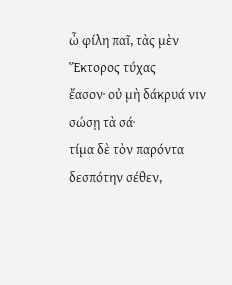ὦ φίλη παῖ, τὰς μὲν Ἕκτορος τύχας
ἔασον· οὐ μὴ δάκρυά νιν σώσῃ τὰ σά·
τίμα δὲ τὸν παρόντα δεσπότην σέθεν,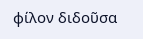φίλον διδοῦσα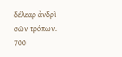δέλεαρ ἀνδρὶ σῶν τρόπων.
700